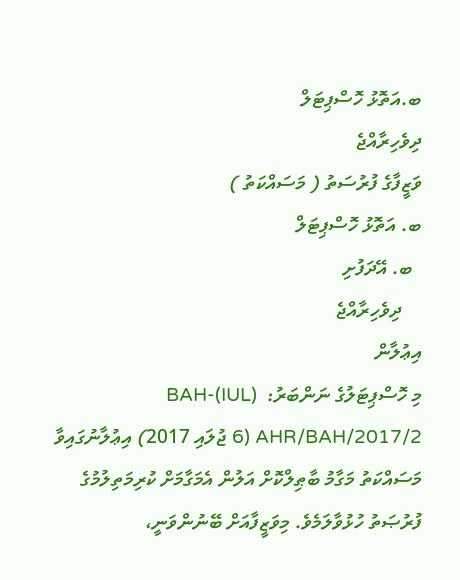ބ.އަތޮޅު ހޮސްޕިޓަލް
ދިވެހިރާއްޖެ
ވަޒީފާގެ ފުރުސަތު ( މަސައްކަތު )
ބ. އަތޮޅު ހޮސްޕިޓަލް
  ބ. އޭދަފުށި
    ދިވެހިރާއްޖެ
އިޢުލާން
މި ހޮސްޕިޓަލުގެ ނަންބަރު:  (IUL)BAH-AHR/BAH/2017/2 (6 ޖުލައި 2017) އިޢުލާނުގައިވާ މަސައްކަތު މަގާމު ބާޠިލްކޮށް އަލުން އެމަގާމަށް ކުރިމަތިލުމުގެ ފުރުޞަތު ހުޅުވާލަމެވެ. މިވަޒީފާއަށް ބޭނުންވަނީ،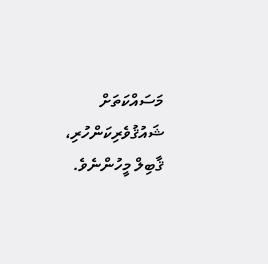މަސައްކަތަށް ޝައުޤުވެރިކަންހުރި، ޤާބިލް މީހުންނެވެ.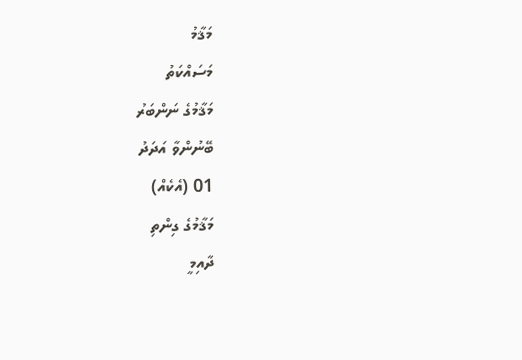މަޤާމު
މަސައްކަތު
މަޤާމުގެ ނަންބަރު
ބޭނުންވާ އަދަދު
01 (އެކެއް)
މަޤާމުގެ ގިންތި
ދާއިމީ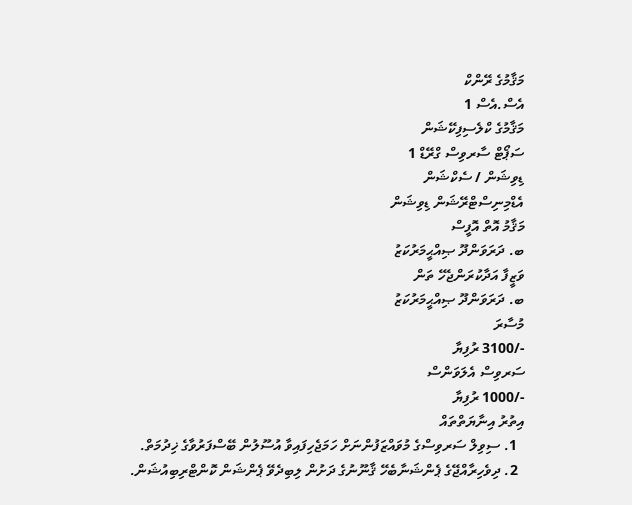މަޤާމުގެ ރޭންކް
އެސް.އެސް 1
މަޤާމުގެ ކްލެސިފިކޭޝަން
ސަޕޯޓް ސާރވިސް ގްރޭޑް 1
ޑިވިޝަން / ސެކްޝަން
އެޑްމިނިސްޓްރޭޝަން ޑިވިޝަން
މަޤާމު އޮތް އޮފީސް
ބ. ދަރަވަންދޫ ޞިއްޙީމަރުކަޒު
ވަޒީފާ އަދާކުރަންޖެހޭ ތަން
ބ. ދަރަވަންދޫ ޞިއްޙީމަރުކަޒު
މުސާރަ
-/3100 ރުފިޔާ
ސަރވިސް އެލަވަންސް
-/1000 ރުފިޔާ
އިތުރު އިނާޔަތްތައް
  1. ސިވިލް ސަރވިސްގެ މުވައްޒަފުންނަށް ހަމަޖެހިފައިވާ އުސޫލުން ބޭސްފަރުވާގެ ޚިދުމަތް.
  2. ދިވެހިރާއްޖޭގެ ޕެންޝަނާބެހޭ ޤާނޫނުގެ ދަށުން ލިބިދެވޭ ޕެންޝަން ކޮންޓްރިބިއުޝަން.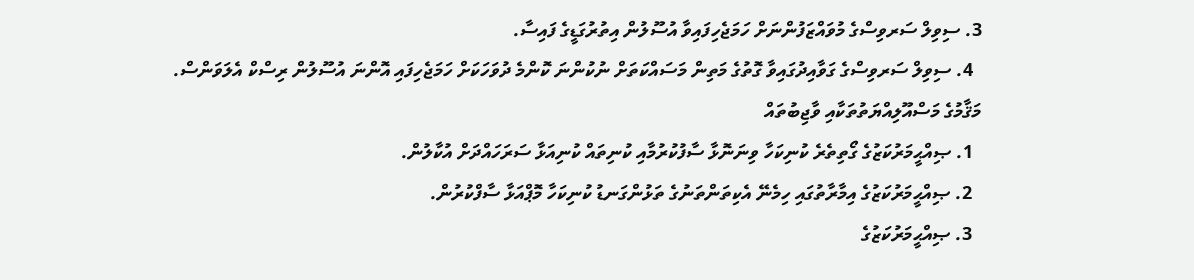3. ސިވިލް ސަރވިސްގެ މުވައްޒަފުންނަށް ހަމަޖެހިފައިވާ އުސޫލުން އިތުރުގަޑީގެ ފައިސާ.
  4. ސިވިލް ސަރވިސްގެ ގަވާއިދުގައިވާ ގޮތުގެ މަތިން މަސައްކަތަށް ނުކުންނަ ކޮންމެ ދުވަހަކަށް ހަމަޖެހިފައި އޮންނަ އުސޫލުން ރިސްކް އެލަވަންސް.
މަޤާމުގެ މަސްއޫލިއްޔަތުތަކާއި ވާޖިބުތައް
  1. ޞިއްޙީމަރުކަޒުގެ ގޯތިތެރެ ކުނިކަހާ ވިނަނޮޅާ ސާފުކުރުމާއި ކުނިތައް ކުނިއަޅާ ސަރަހައްދަށް އުކާލުން.
  2. ޞިއްޙީމަރުކަޒުގެ އިމާރާތުގައި ހިމެނޭ އެކިތަންތަނުގެ ތަޅުންގަނޑު ކުނިކަހާ މޮޕްއަޅާ ސާފްކުރުން.
  3. ޞިއްޙީމަރުކަޒުގެ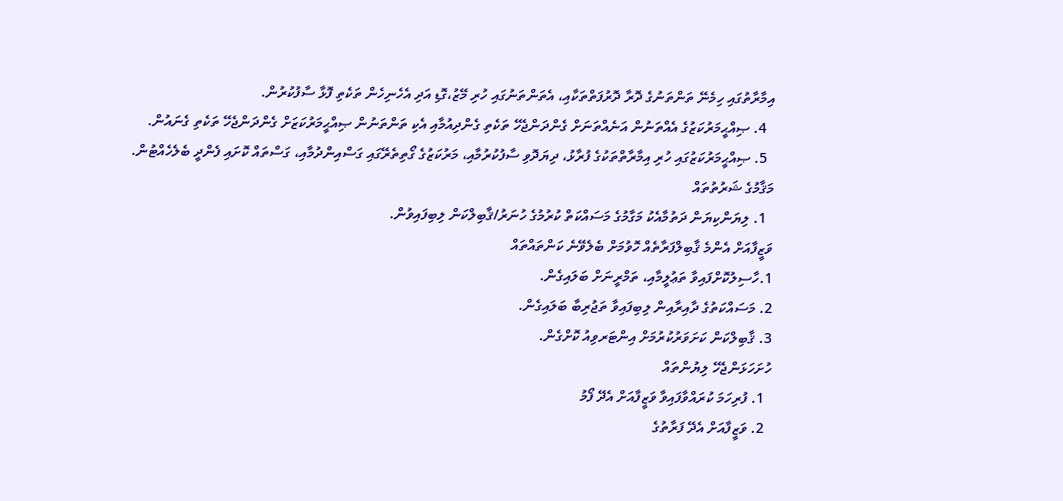އިމާރާތުގައި ހިމެނޭ ތަންތަނުގެ ދޮރާ ދޮރުފަތްތަކާއި، އެތަންތަނުގައި ހުރި މޭޒު،ގޮޑި އަދި އެހެނިހެން ތަކެތި ފޮޅާ ސާފުކުރުން.
  4. ޞިއްޙީމަރުކަޒުގެ އެއްތަނުން އަނެއްތަނަށް ގެންދަންޖެހޭ ތަކެތި ގެންދިއުމާއި އެކި ތަންތަނުން ޞިއްޙީމަރުކަޒަށް ގެންދަންޖެހޭ ތަކެތި ގެނައުން.
  5. ޞިއްޙީމަރުކަޒުގައި ހުރި އިމާރާތްތަކުގެ ފުރާޅު، ދިޔަދޮވި ސާފުކުރުމާއި، މަރުކަޒުގެ ގޯތިތެރޭގައި ގަސްއިންދުމާއި، ގަސްތައް ކޮށައި ފެންދީ ބެލެހެއްޓުން.
މަޤާމުގެ ޝަރުތުތައް
  1. ލިޔަންކިޔަން ދަތުމާއެކު މަގާމުގެ މަސައްކަތް ކުރުމުގެ ހުނަރު/ޤާބިލްކަން ލިބިފައިވުން.
ވަޒީފާއަށް އެންމެ ޤާބިލްފަރާތެއް ހޮވުމަށް ބެލެވޭނެ ކަންތައްތައް
1.ހާސިލުކޮށްފައިވާ ތަޢުލީމާއި، ތަމްރީނަށް ބަލައިގެން.
2. މަސައްކަތުގެ ދާއިރާއިން ލިބިފައިވާ ތަޖުރިބާ ބަލައިގެން.
3. ޤާބިލްކަން ކަށަވަރުކުރުމަށް އިންޓަރވިއު ކޮށްގެން.
ހުށަހަޅަންޖެހޭ ލިޔުންތައް
  1. ފުރިހަމަ ކުރައްވާފައިވާ ވަޒީފާއަށް އެދޭ ފޯމު
  2. ވަޒީފާއަށް އެދޭ ފަރާތުގެ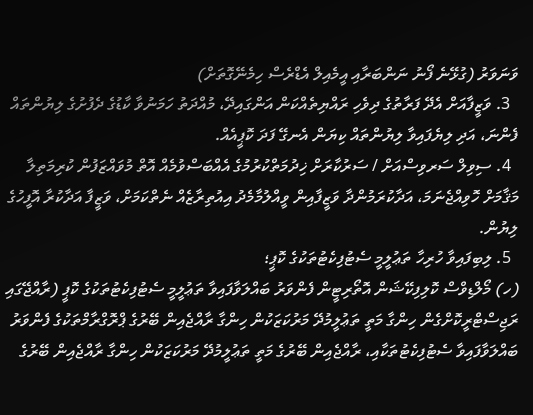ވަނަވަރު (ގުޅޭނެ ފޯނު ނަންބަރާއި އީމެއިލް އެޑްރެސް ހިމެނޭގޮތަށް)
  3. ވަޒީފާއަށް އެދޭ ފަރާތުގެ ދިވެހި ރައްޔިތެއްކަން އަންގައިދޭ، މުއްދަތު ހަމަނުވާ ކާޑުގެ ދެފުށުގެ ލިޔުންތައް ފެންނަ، އަދި ލިޔެފައިވާ ލިޔުންތައް ކިޔަން އެނގޭ ފަދަ ކޮޕީއެއް.
  4. ސިވިލް ސަރވިސްއަށް / ސަރުކާރަށް ޚިދުމަތްކުރުމުގެ އެއްބަސްވުމެއް އޮތް މުވައްޒަފުން ކުރިމަތިލާ މަޤާމަށް ހޮވިއްޖެނަމަ، އަދާކުރަމުންދާ ވަޒީފާއިން ވީއްލުމާމެދު އިއުތިރާޒެއް ނެތްކަމަށް، ވަޒީފާ އަދާކުރާ އޮފީހުގެ ލިޔުން.
  5. ލިބިފައިވާ ހުރިހާ ތަޢުލީމީ ސެޓުފިކެޓުތަކުގެ ކޮޕީ؛
(ހ) މޯލްޑިވްސް ކޮލިފިކޭޝަން އޮތޯރިޓީން ފެންވަރު ބައްލަވާފައިވާ ތަޢުލީމީ ސެޓުފިކެޓުތަކުގެ ކޮޕީ (ރާއްޖޭގައި ރަޖިސްޓްރީކޮށްގެން ހިންގާ މަތީ ތަޢުލީމުދޭ މަރުކަޒަކުން ހިންގާ ރާއްޖެއިން ބޭރުގެ ޕްރޮގްރާމްތަކުގެ ފެންވަރު ބައްލަވާފައިވާ ސެޓުފިކެޓުތަކާއި، ރާއްޖެއިން ބޭރުގެ މަތީ ތަޢުލީމުދޭ މަރުކަޒަކުން ހިންގާ ރާއްޖެއިން ބޭރުގެ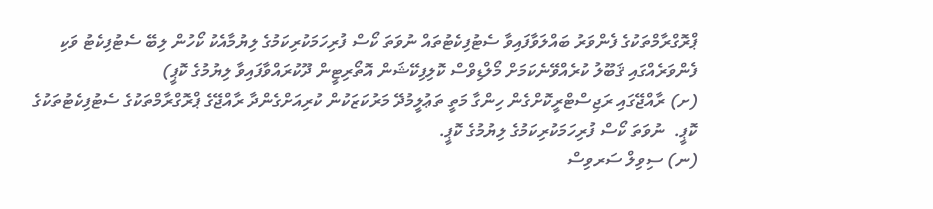ޕްރޮގްރާމްތަކުގެ ފެންވަރު ބައްލަވާފައިވާ ސެޓުފިކެޓުތައް ނުވަތަ ކޯސް ފުރިހަމަކުރިކަމުގެ ލިޔުމާއެކު ކޯހުން ލިބޭ ސެޓުފިކެޓު ވަކި ފެންވަރެއްގައި ޤަބޫލު ކުރެއްވޭނެކަމަށް މޯލްޑިވްސް ކޮލިފިކޭޝަން އޮތޯރިޓީން ދޫކުރައްވާފައިވާ ލިޔުމުގެ ކޮޕީ)
(ށ) ރާއްޖޭގައި ރަޖިސްޓްރީކޮށްގެން ހިންގާ މަތީ ތަޢުލީމުދޭ މަރުކަޒަކުން ކުރިއަށްގެންދާ ރާއްޖޭގެ ޕްރޮގްރާމްތަކުގެ ސެޓުފިކެޓުތަކުގެ ކޮޕީ.  ނުވަތަ ކޯސް ފުރިހަމަކުރިކަމުގެ ލިޔުމުގެ ކޮޕީ.
(ނ) ސިވިލް ސަރވިސް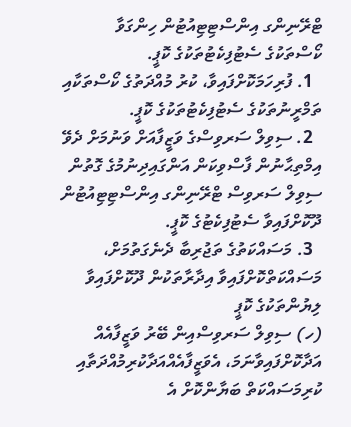ޓްރޭނިންގ އިންސްޓިޓިއުޓުން ހިންގަވާ ކޯސްތަކުގެ ސެޓުފިކެޓުތަކުގެ ކޮޕީ.
  1. ފުރިހަމަކޮށްފައިވާ، ކުރު މުއްދަތުގެ ކޯސްތަކާއި ތަމްރީނުތަކުގެ ސެޓުފިކެޓުތަކުގެ ކޮޕީ.
  2. ސިވިލް ސަރވިސްގެ ވަޒީފާއަށް ވަނުމަށް ދެވޭ އިމްތިޙާނުން ފާސްވިކަން އަންގައިދިނުމުގެ ގޮތުން ސިވިލް ސަރވިސް ޓްރޭނިންގ އިންސްޓިޓިއުޓުން ދޫކޮށްފައިވާ ސެޓުފިކެޓުގެ ކޮޕީ.
  3. މަސައްކަތުގެ ތަޖުރިބާ ދެނެގަތުމަށް، މަސައްކަތްކޮށްފައިވާ އިދާރާތަކުން ދޫކޮށްފައިވާ ލިޔުންތަކުގެ ކޮޕީ
(ހ) ސިވިލް ސަރވިސްއިން ބޭރު ވަޒީފާއެއް އަދާކޮށްފައިވާނަމަ، އެވަޒީފާއެއްއަދާކުރިމުއްދަތާއި ކުރިމަސައްކަތް ބަޔާންކޮށް އެ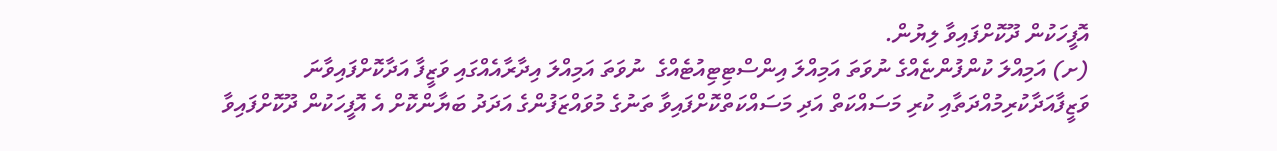އޮފީހަކުން ދޫކޮށްފައިވާ ލިޔުން.
(ށ) އަމިއްލަ ކުންފުންޏެއްގެ ނުވަތަ އަމިއްލަ އިންސްޓިޓިއުޓެއްގެ  ނުވަތަ އަމިއްލަ އިދާރާއެއްގައި ވަޒީފާ އަދާކޮށްފައިވާނަ ވަޒީފާއަދާކުރިމުއްދަތާއި ކުރި މަސައްކަތް އަދި މަސައްކަތްކޮށްފައިވާ ތަނުގެ މުވައްޒަފުންގެ އަދަދު ބަޔާންކޮށް އެ އޮފީހަކުން ދޫކޮށްފައިވާ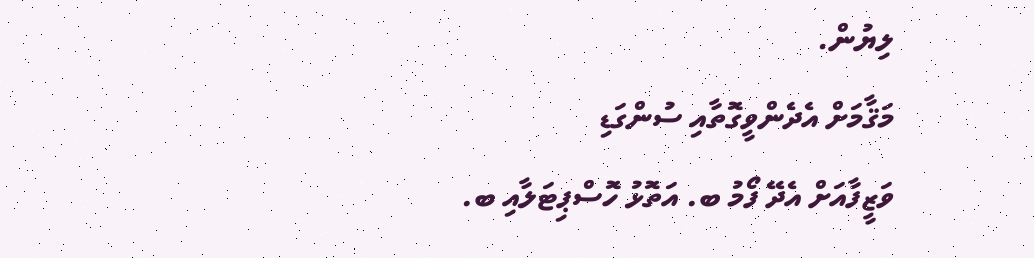ލިޔުން.
މަޤާމަށް އެދެންވީގޮތާއި ސުންގަޑި
ވަޒީފާއަށް އެދޭ ފޯމު ބ. އަތޮޅު ހޮސްޕިޓަލާއި ބ.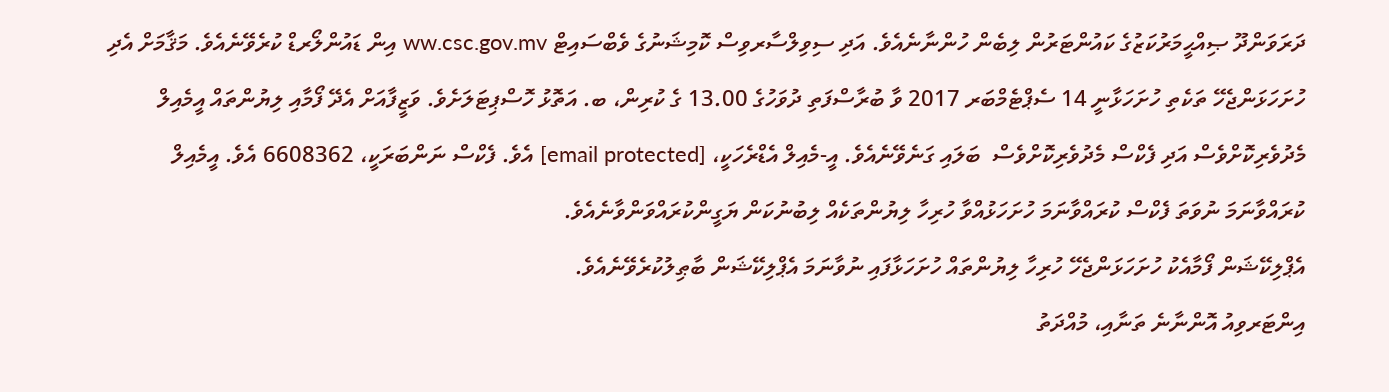ދަރަވަންދޫ ޞިއްޙީމަރުކަޒުގެ ކައުންޓަރުން ލިބެން ހުންނާނެއެވެ. އަދި ސިވިލްސާރވިސް ކޮމިޝަނުގެ ވެބްސައިޓް ww.csc.gov.mv އިން ޑައުންލޯރޑް ކުރެވޭނެއެވެ. މަޤާމަށް އެދި ހުށަހަޅަންޖެހޭ ތަކެތި ހުށަހަޅާނީ 14 ސެޕްޓެމްބަރ 2017 ވާ ބުރާސްފަތި ދުވަހުގެ 13.00 ގެ ކުރިން، ބ. އަތޮޅު ހޮސްޕިޓަލަށެވެ. ވަޒީފާއަށް އެދޭ ފޯމާއި ލިޔުންތައް އީމެއިލް މެދުވެރިކޮށްވެސް އަދި ފެކްސް މެދުވެރިކޮށްވެސް  ބަލައި ގަނެވޭނެއެވެ. އީ-މެއިލް އެޑްރެހަކީ، [email protected] އެވެ. ފެކްސް ނަންބަރަކީ، 6608362 އެވެ. އީމެއިލް ކުރައްވާނަމަ ނުވަތަ ފެކްސް ކުރައްވާނަމަ ހުށަހަޅުއްވާ ހުރިހާ ލިޔުންތަކެއް ލިބުނުކަން ޔަގީންކުރައްވަންވާނެއެވެ.
އެޕްލިކޭޝަން ފޯމާއެކު ހުށަހަޅަންޖެހޭ ހުރިހާ ލިޔުންތައް ހުށަހަޅާފައި ނުވާނަމަ އެޕްލިކޭޝަން ބާޠިލުކުރެވޭނެއެވެ.
އިންޓަރވިއު އޮންނާނެ ތަނާއި، މުއްދަތު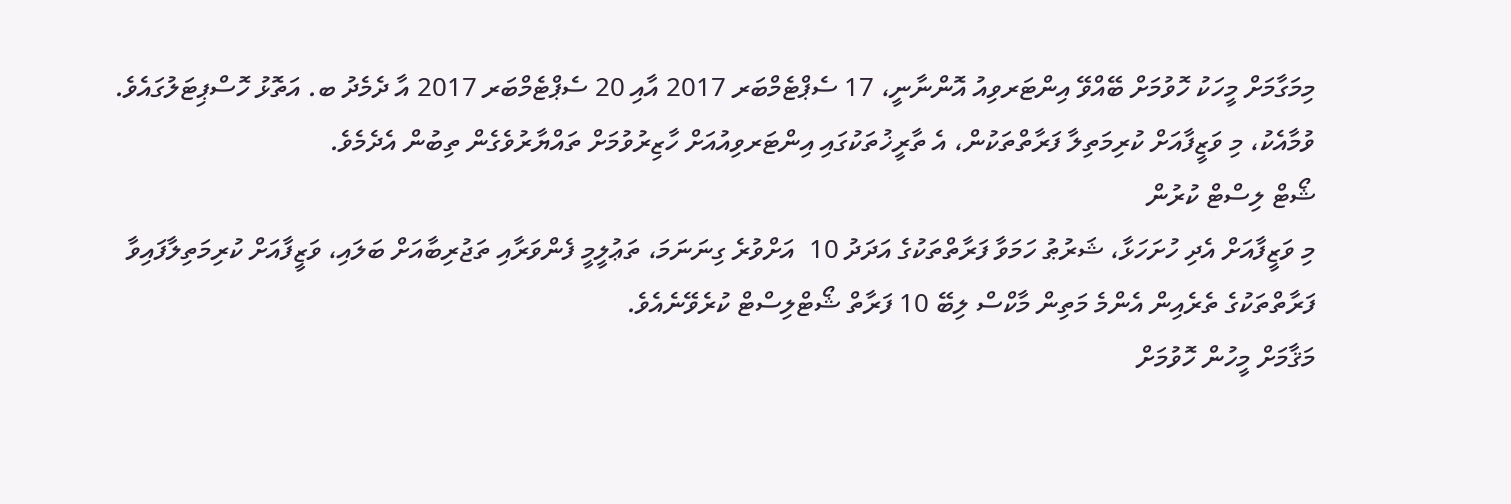މިމަގާމަށް މީހަކު ހޮވުމަށް ބޭއްވޭ އިންޓަރވިއު އޮންނާނީ، 17 ސެޕްޓެމްބަރ 2017 އާއި 20 ސެޕްޓެމްބަރ 2017 އާ ދެމެދު ބ. އަތޮޅު ހޮސްޕިޓަލުގައެވެ. ވުމާއެކު، މި ވަޒީފާއަށް ކުރިމަތިލާ ފަރާތްތަކުން، އެ ތާރީޚުތަކުގައި އިންޓަރވިއުއަށް ހާޒިރުވުމަށް ތައްޔާރުވެގެން ތިބުން އެދެމެވެ.
ޝޯޓް ލިސްޓް ކުރުން
މި ވަޒީފާއަށް އެދި ހުށަހަޅާ، ޝަރުޠު ހަމަވާ ފަރާތްތަކުގެ އަދަދު 10  އަށްވުރެ ގިނަނަމަ، ތަޢުލީމީ ފެންވަރާއި ތަޖުރިބާއަށް ބަލައި، ވަޒީފާއަށް ކުރިމަތިލާފައިވާ ފަރާތްތަކުގެ ތެރެއިން އެންމެ މަތިން މާކްސް ލިބޭ 10 ފަރާތް ޝޯޓްލިސްޓް ކުރެވޭނެއެވެ.
މަޤާމަށް މީހުން ހޮވުމަށް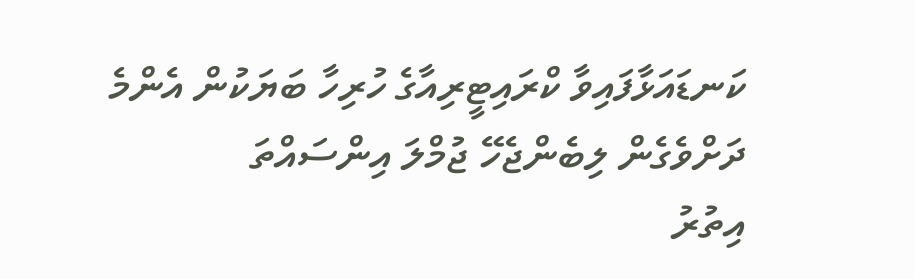ކަނޑައަޅާފައިވާ ކްރައިޓީރިއާގެ ހުރިހާ ބަޔަކުން އެންމެ ދަށްވެގެން ލިބެންޖެހޭ ޖުމްލަ އިންސައްތަ
އިތުރު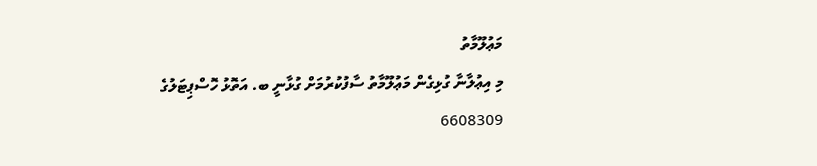މަޢުލޫމާތު
މި އިޢުލާނާ ގުޅިގެން މަޢުލޫމާތު ސާފުކުރުމަށް ގުޅާނީ ބ. އަތޮޅު ހޮސްޕިޓަލުގެ 6608309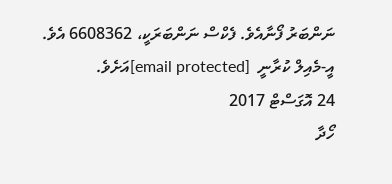ނަންބަރު ފޯނާއެވެ. ފެކްސް ނަންބަރަކީ، 6608362 އެވެ. އީ-މެއިލް ކުރާނީ  [email protected]އަށެވެ.
24 އޮގަސްޓް 2017
ހޯދާ